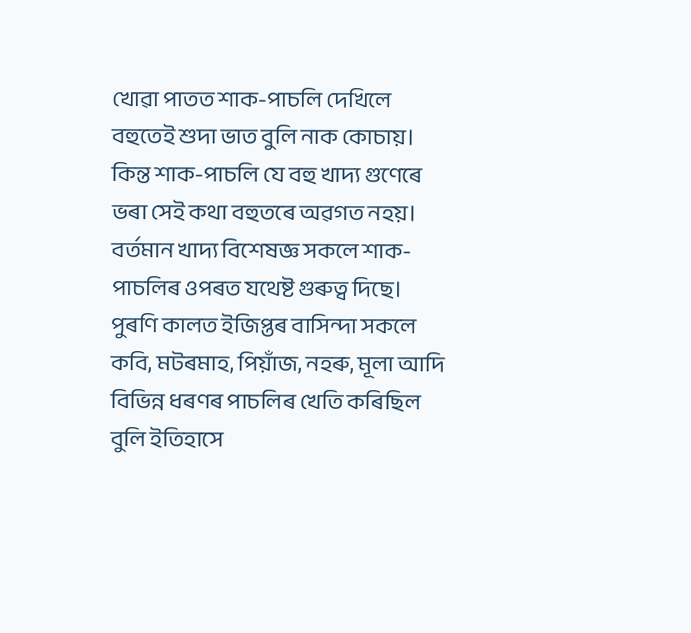খোৱা পাতত শাক-পাচলি দেখিলে বহুতেই শুদা ভাত বুলি নাক কোচায়। কিন্ত শাক-পাচলি যে বহু খাদ্য গুণেৰে ভৰা সেই কথা বহুতৰে অৱগত নহয়। বৰ্তমান খাদ্য বিশেষজ্ঞ সকলে শাক-পাচলিৰ ওপৰত যথেষ্ট গুৰুত্ব দিছে। পুৰণি কালত ইজিপ্তৰ বাসিন্দা সকলে কবি, মটৰমাহ, পিয়াঁজ, নহৰু, মূলা আদি বিভিন্ন ধৰণৰ পাচলিৰ খেতি কৰিছিল বুলি ইতিহাসে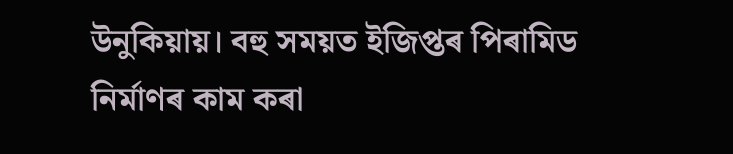উনুকিয়ায়। বহু সময়ত ইজিপ্তৰ পিৰামিড নিৰ্মাণৰ কাম কৰা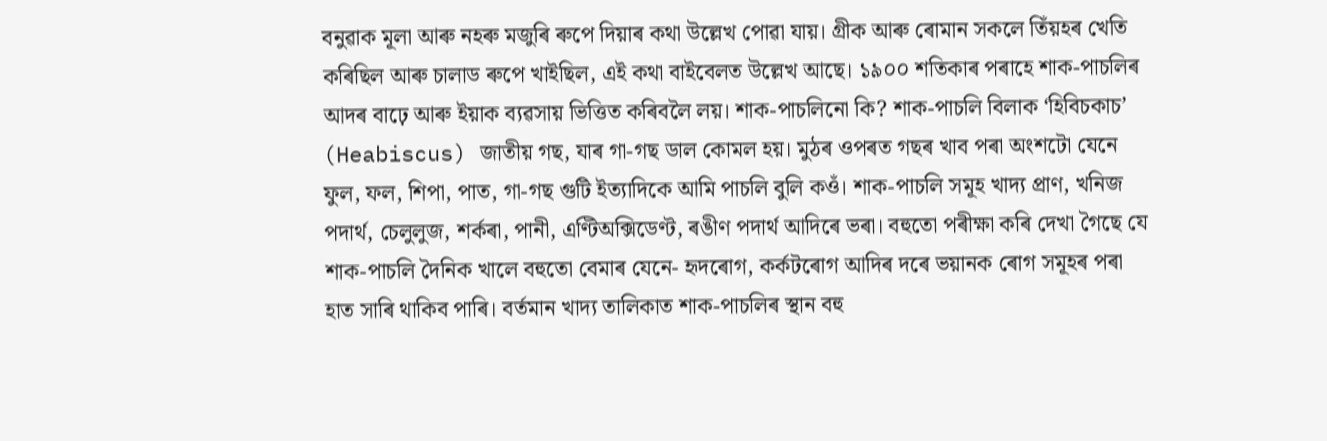বনুৱাক মূলা আৰু নহৰু মজুৰি ৰুপে দিয়াৰ কথা উল্লেখ পোৱা যায়। গ্ৰীক আৰু ৰোমান সকলে তিঁয়হৰ খেতি কৰিছিল আৰু চালাড ৰুপে খাইছিল, এই কথা বাইবেলত উল্লেখ আছে। ১৯০০ শতিকাৰ পৰাহে শাক-পাচলিৰ আদৰ বাঢ়ে আৰু ইয়াক ব্যৱসায় ভিত্তিত কৰিবলৈ লয়। শাক-পাচলিনো কি? শাক-পাচলি বিলাক ‘হিবিচকাচ’ (Heabiscus) জাতীয় গছ, যাৰ গা-গছ ডাল কোমল হয়। মুঠৰ ওপৰত গছৰ খাব পৰা অংশটো যেনে ফুল, ফল, শিপা, পাত, গা-গছ গুটি ইত্যাদিকে আমি পাচলি বুলি কওঁ। শাক-পাচলি সমূহ খাদ্য প্ৰাণ, খনিজ পদাৰ্থ, চেলুলুজ, শৰ্কৰা, পানী, এণ্টিঅক্সিডেণ্ট, ৰঙীণ পদাৰ্থ আদিৰে ভৰা। বহুতো পৰীক্ষা কৰি দেখা গৈছে যে শাক-পাচলি দৈনিক খালে বহুতো বেমাৰ যেনে- হৃদৰোগ, কৰ্কটৰোগ আদিৰ দৰে ভয়ানক ৰোগ সমূহৰ পৰা হাত সাৰি থাকিব পাৰি। বৰ্তমান খাদ্য তালিকাত শাক-পাচলিৰ স্থান বহু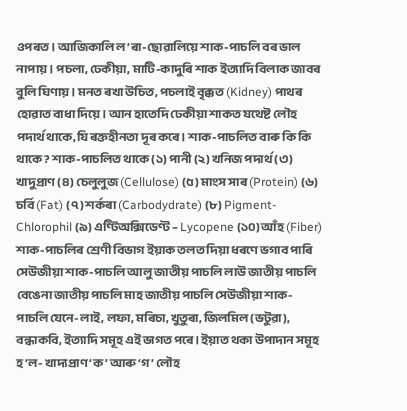ওপৰত। আজিকালি ল’ৰা-ছোৱালিয়ে শাক-পাচলি বৰ ভাল নাপায়। পচলা, ঢেকীয়া, মাটি-কাদুৰি শাক ইত্যাদি বিলাক জাবৰ বুলি ঘিণায়। মনত ৰখা উচিত, পচলাই বৃক্কত (Kidney) পাথৰ হোৱাত বাধা দিয়ে। আন হাতেদি ঢেকীয়া শাকত যথেষ্ট লৌহ পদাৰ্থ থাকে,যি ৰক্তহীনতা দূৰ কৰে। শাক-পাচলিত বাৰু কি কি থাকে? শাক-পাচলিত থাকে (১) পানী (২) খনিজ পদাৰ্থ (৩) খাদুপ্ৰাণ (৪) চেলুলুজ (Cellulose) (৫) মাংস সাৰ (Protein) (৬) চৰ্বি (Fat) (৭) শৰ্কৰা (Carbodydrate) (৮) Pigment-Chlorophil (৯) এণ্টিঅক্সিডেণ্ট – Lycopene (১০) আঁহ (Fiber) শাক-পাচলিৰ শ্ৰেণী বিভাগ ইয়াক তলত দিয়া ধৰণে ভগাব পাৰি সেউজীয়া শাক-পাচলি আলু জাতীয় পাচলি লাউ জাতীয় পাচলি বেঙেনা জাতীয় পাচলি মাহ জাতীয় পাচলি সেউজীয়া শাক-পাচলি যেনে- লাই, লফা, মৰিচা, খুতুৰা, জিলমিল (ভটুৱা), বন্ধাকবি, ইত্যাদি সমূহ এই ভাগত পৰে। ইয়াত থকা উপাদান সমূহ হ’ল- খাদ্যপ্ৰাণ ‘ক’ আৰু ‘গ’ লৌহ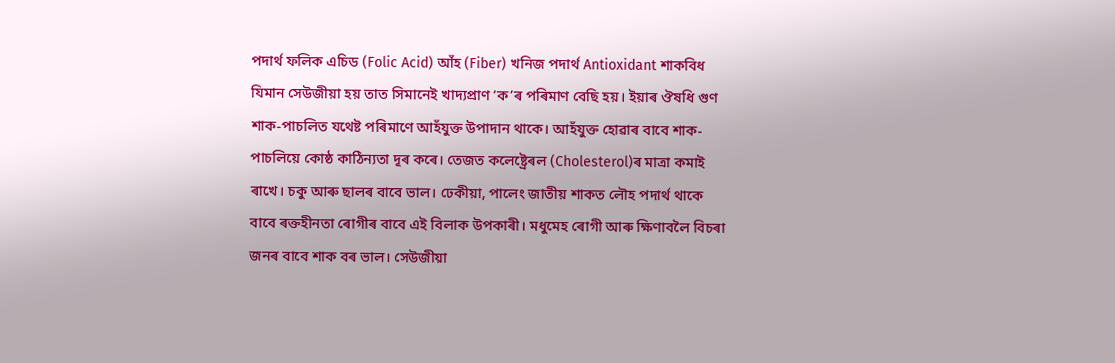পদাৰ্থ ফলিক এচিড (Folic Acid) আঁহ (Fiber) খনিজ পদাৰ্থ Antioxidant শাকবিধ যিমান সেউজীয়া হয় তাত সিমানেই খাদ্যপ্ৰাণ ‘ক’ৰ পৰিমাণ বেছি হয়। ইয়াৰ ঔষধি গুণ শাক-পাচলিত যথেষ্ট পৰিমাণে আহঁযুক্ত উপাদান থাকে। আহঁযুক্ত হোৱাৰ বাবে শাক-পাচলিয়ে কোষ্ঠ কাঠিন্যতা দূৰ কৰে। তেজত কলেষ্ট্ৰেৰল (Cholesterol)ৰ মাত্ৰা কমাই ৰাখে। চকু আৰু ছালৰ বাবে ভাল। ঢেকীয়া, পালেং জাতীয় শাকত লৌহ পদাৰ্থ থাকে বাবে ৰক্তহীনতা ৰোগীৰ বাবে এই বিলাক উপকাৰী। মধুমেহ ৰোগী আৰু ক্ষিণাবলৈ বিচৰা জনৰ বাবে শাক বৰ ভাল। সেউজীয়া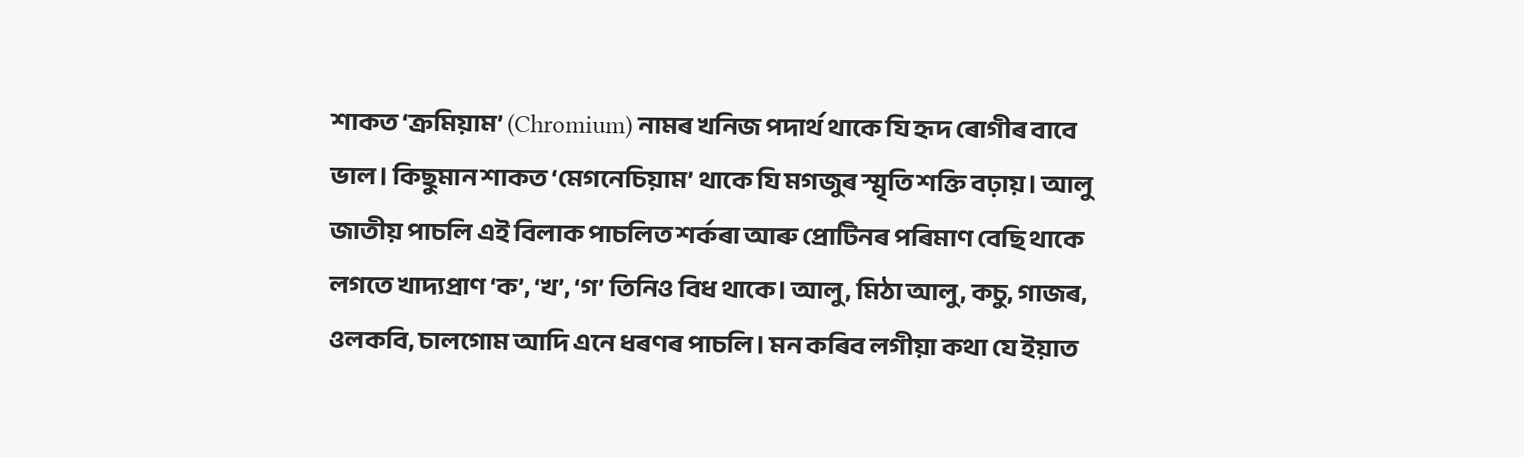শাকত ‘ক্ৰমিয়াম’ (Chromium) নামৰ খনিজ পদাৰ্থ থাকে যি হৃদ ৰোগীৰ বাবে ভাল। কিছুমান শাকত ‘মেগনেচিয়াম’ থাকে যি মগজুৰ স্মৃতি শক্তি বঢ়ায়। আলু জাতীয় পাচলি এই বিলাক পাচলিত শৰ্কৰা আৰু প্ৰোটিনৰ পৰিমাণ বেছি থাকে লগতে খাদ্যপ্ৰাণ ‘ক’, ‘খ’, ‘গ’ তিনিও বিধ থাকে। আলু, মিঠা আলু, কচু, গাজৰ, ওলকবি, চালগোম আদি এনে ধৰণৰ পাচলি। মন কৰিব লগীয়া কথা যে ইয়াত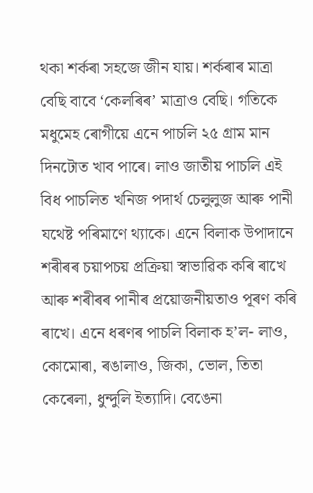থকা শৰ্কৰা সহজে জীন যায়। শৰ্কৰাৰ মাত্ৰা বেছি বাবে ‘কেলৰিৰ’ মাত্ৰাও বেছি। গতিকে মধুমেহ ৰোগীয়ে এনে পাচলি ২৫ গ্ৰাম মান দিনটোত খাব পাৰে। লাও জাতীয় পাচলি এই বিধ পাচলিত খনিজ পদাৰ্থ চেলুলুজ আৰু পানী যথেষ্ট পৰিমাণে থ্যাকে। এনে বিলাক উপাদানে শৰীৰৰ চয়াপচয় প্ৰক্ৰিয়া স্বাভাৱিক কৰি ৰাখে আৰু শৰীৰৰ পানীৰ প্ৰয়োজনীয়তাও পূৰণ কৰি ৰাখে। এনে ধৰণৰ পাচলি বিলাক হ’ল- লাও, কোমোৰা, ৰঙালাও, জিকা, ভোল, তিতা কেৰেলা, ধুন্দুলি ইত্যাদি। বেঙেনা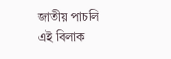জাতীয় পাচলি এই বিলাক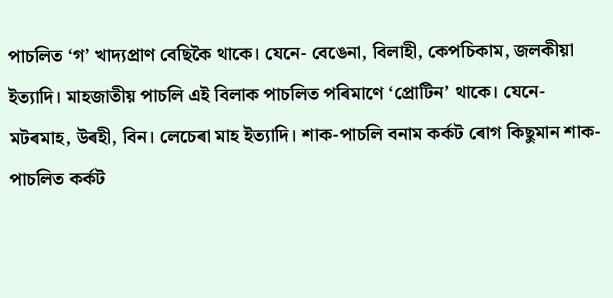পাচলিত ‘গ’ খাদ্যপ্ৰাণ বেছিকৈ থাকে। যেনে- বেঙেনা, বিলাহী, কেপচিকাম, জলকীয়া ইত্যাদি। মাহজাতীয় পাচলি এই বিলাক পাচলিত পৰিমাণে ‘প্ৰোটিন’ থাকে। যেনে-মটৰমাহ, উৰহী, বিন। লেচেৰা মাহ ইত্যাদি। শাক-পাচলি বনাম কৰ্কট ৰোগ কিছুমান শাক-পাচলিত কৰ্কট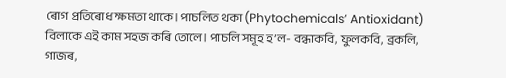ৰোগ প্ৰতিৰোধ ক্ষমতা থাকে। পাচলিত থকা (Phytochemicals’ Antioxidant) বিলাকে এই কাম সহজ কৰি তোলে। পাচলি সমূহ হ’ল- বন্ধাকবি, ফুলকবি, ব্ৰকলি, গাজৰ,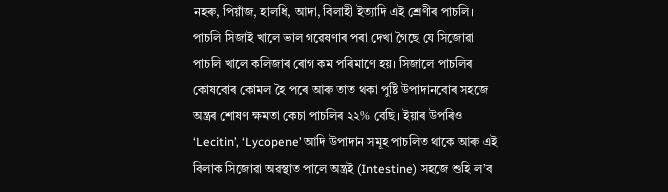নহৰু, পিয়াঁজ, হালধি, আদা, বিলাহী ইত্যাদি এই শ্ৰেণীৰ পাচলি। পাচলি সিজাই খালে ভাল গৱেষণাৰ পৰা দেখা গৈছে যে সিজোৱা পাচলি খালে কলিজাৰ ৰোগ কম পৰিমাণে হয়। সিজালে পাচলিৰ কোষবোৰ কোমল হৈ পৰে আৰু তাত থকা পুষ্টি উপাদানবোৰ সহজে অন্ত্ৰৰ শোষণ ক্ষমতা কেচা পাচলিৰ ২২% বেছি। ইয়াৰ উপৰিও ‘Lecitin’, ‘Lycopene’ আদি উপাদান সমূহ পাচলিত থাকে আৰু এই বিলাক সিজোৱা অৱস্থাত পালে অন্ত্ৰই (Intestine) সহজে শুহি ল’ব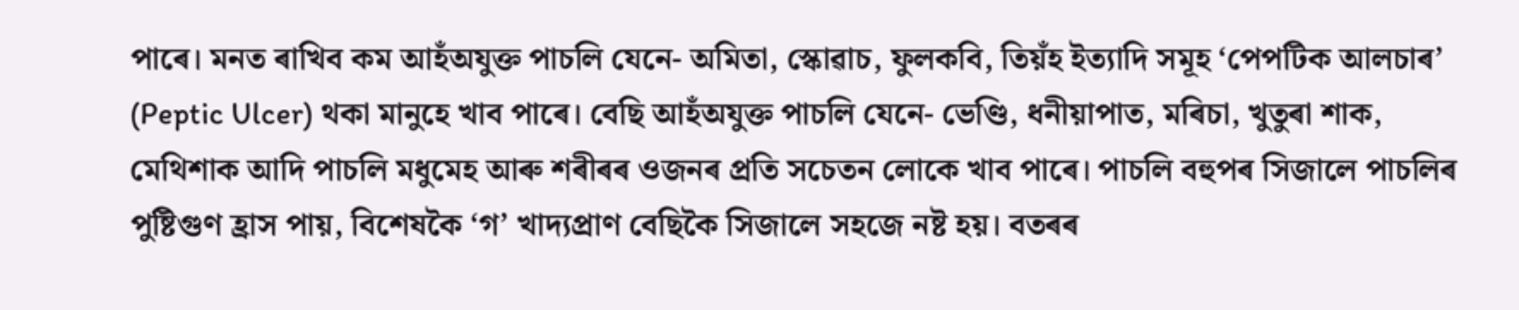পাৰে। মনত ৰাখিব কম আহঁঅযুক্ত পাচলি যেনে- অমিতা, স্কোৱাচ, ফুলকবি, তিয়ঁহ ইত্যাদি সমূহ ‘পেপটিক আলচাৰ’ (Peptic Ulcer) থকা মানুহে খাব পাৰে। বেছি আহঁঅযুক্ত পাচলি যেনে- ভেণ্ডি, ধনীয়াপাত, মৰিচা, খুতুৰা শাক, মেথিশাক আদি পাচলি মধুমেহ আৰু শৰীৰৰ ওজনৰ প্ৰতি সচেতন লোকে খাব পাৰে। পাচলি বহুপৰ সিজালে পাচলিৰ পুষ্টিগুণ হ্ৰাস পায়, বিশেষকৈ ‘গ’ খাদ্যপ্ৰাণ বেছিকৈ সিজালে সহজে নষ্ট হয়। বতৰৰ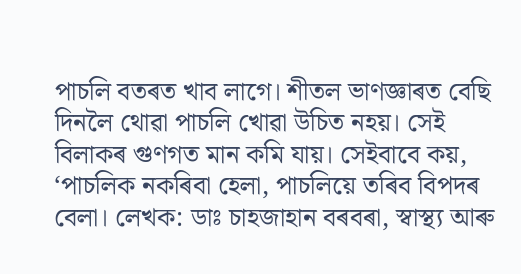পাচলি বতৰত খাব লাগে। শীতল ভাণজ্ঞাৰত বেছি দিনলৈ থোৱা পাচলি খোৱা উচিত নহয়। সেই বিলাকৰ গুণগত মান কমি যায়। সেইবাবে কয়, ‘পাচলিক নকৰিবা হেলা, পাচলিয়ে তৰিব বিপদৰ বেলা। লেখক: ডাঃ চাহজাহান বৰবৰা, স্বাস্থ্য আৰু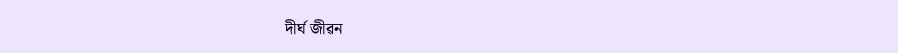দীৰ্ঘ জীৱন